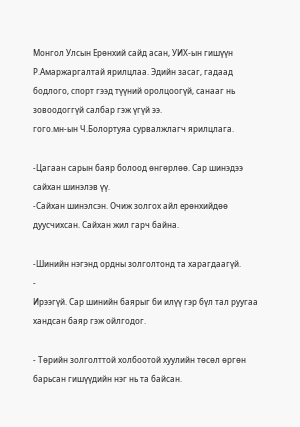Монгол Улсын Ерөнхий сайд асан, УИХ-ын гишүүн Р.Амаржаргалтай ярилцлаа. Эдийн засаг, гадаад бодлого, спорт гээд түүний оролцоогүй, санааг нь зовоодоггүй салбар гэж үгүй ээ.
гого.мн-ын Ч.Болортуяа сурвалжлагч ярилцлага.

-Цагаан сарын баяр болоод өнгөрлөө. Сар шинэдээ сайхан шинэлэв үү.
-Сайхан шинэлсэн. Очиж золгох айл ерөнхийдөө дуусчихсан. Сайхан жил гарч байна.

-Шинийн нэгэнд ордны золголтонд та харагдаагүй.
-
Ирээгүй. Сар шинийн баярыг би илүү гэр бүл тал руугаа хандсан баяр гэж ойлгодог.

- Төрийн золголттой холбоотой хуулийн төсөл өргөн барьсан гишүүдийн нэг нь та байсан.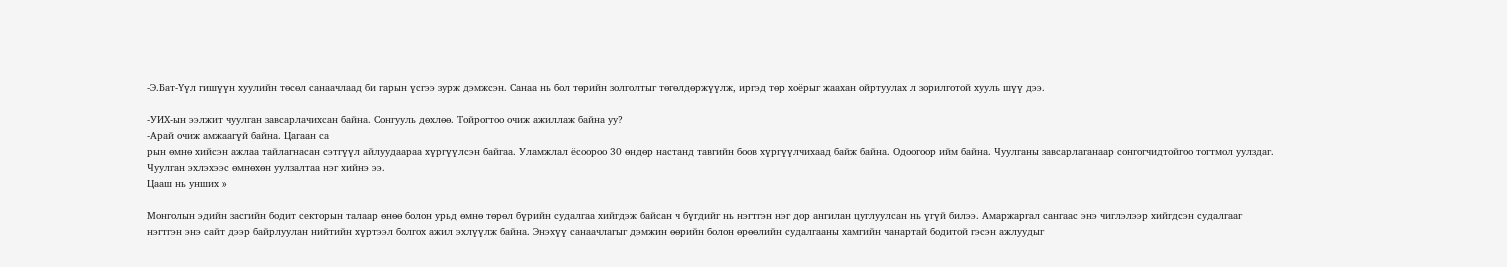-Э.Бат-Үүл гишүүн хуулийн төсөл санаачлаад би гарын үсгээ зурж дэмжсэн. Санаа нь бол төрийн золголтыг төгөлдөржүүлж, иргэд төр хоёрыг жаахан ойртуулах л зорилготой хууль шүү дээ.

-УИХ-ын ээлжит чуулган завсарлачихсан байна. Сонгууль дөхлөө. Тойрогтоо очиж ажиллаж байна уу?
-Арай очиж амжаагүй байна. Цагаан са
рын өмнө хийсэн ажлаа тайлагнасан сэтгүүл айлуудаараа хүргүүлсэн байгаа. Уламжлал ёсоороо 30 өндөр настанд тавгийн боов хүргүүлчихаад байж байна. Одоогоор ийм байна. Чуулганы завсарлаганаар сонгогчидтойгоо тогтмол уулздаг. Чуулган эхлэхээс өмнөхөн уулзалтаа нэг хийнэ ээ.
Цааш нь унших »

Монголын эдийн засгийн бодит секторын талаар өнөө болон урьд өмнө төрөл бүрийн судалгаа хийгдэж байсан ч бүгдийг нь нэгтгэн нэг дор ангилан цуглуулсан нь үгүй билээ. Амаржаргал сангаас энэ чиглэлээр хийгдсэн судалгааг нэгтгэн энэ сайт дээр байрлуулан нийтийн хүртээл болгох ажил эхлүүлж байна. Энэхүү санаачлагыг дэмжин өөрийн болон өрөөлийн судалгааны хамгийн чанартай бодитой гэсэн ажлуудыг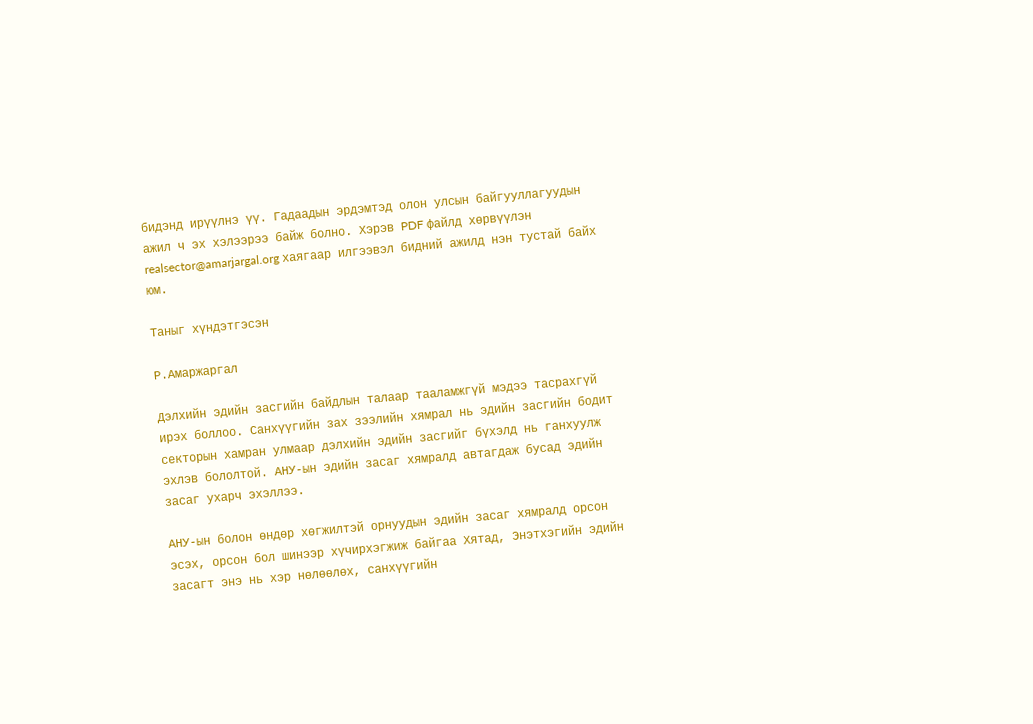бидэнд ирүүлнэ үү. Гадаадын эрдэмтэд олон улсын байгууллагуудын ажил ч эх хэлээрээ байж болно. Хэрэв PDF файлд хөрвүүлэн realsector@amarjargal.org хаягаар илгээвэл бидний ажилд нэн тустай байх юм.

Таныг хүндэтгэсэн

Р.Амаржаргал

Дэлхийн эдийн засгийн байдлын талаар тааламжгүй мэдээ тасрахгүй ирэх боллоо. Санхүүгийн зах зээлийн хямрал нь эдийн засгийн бодит секторын хамран улмаар дэлхийн эдийн засгийг бүхэлд нь ганхуулж эхлэв бололтой. АНУ-ын эдийн засаг хямралд автагдаж бусад эдийн засаг ухарч эхэллээ.

АНУ-ын болон өндөр хөгжилтэй орнуудын эдийн засаг хямралд орсон эсэх, орсон бол шинээр хүчирхэгжиж байгаа Хятад, Энэтхэгийн эдийн засагт энэ нь хэр нөлөөлөх, санхүүгийн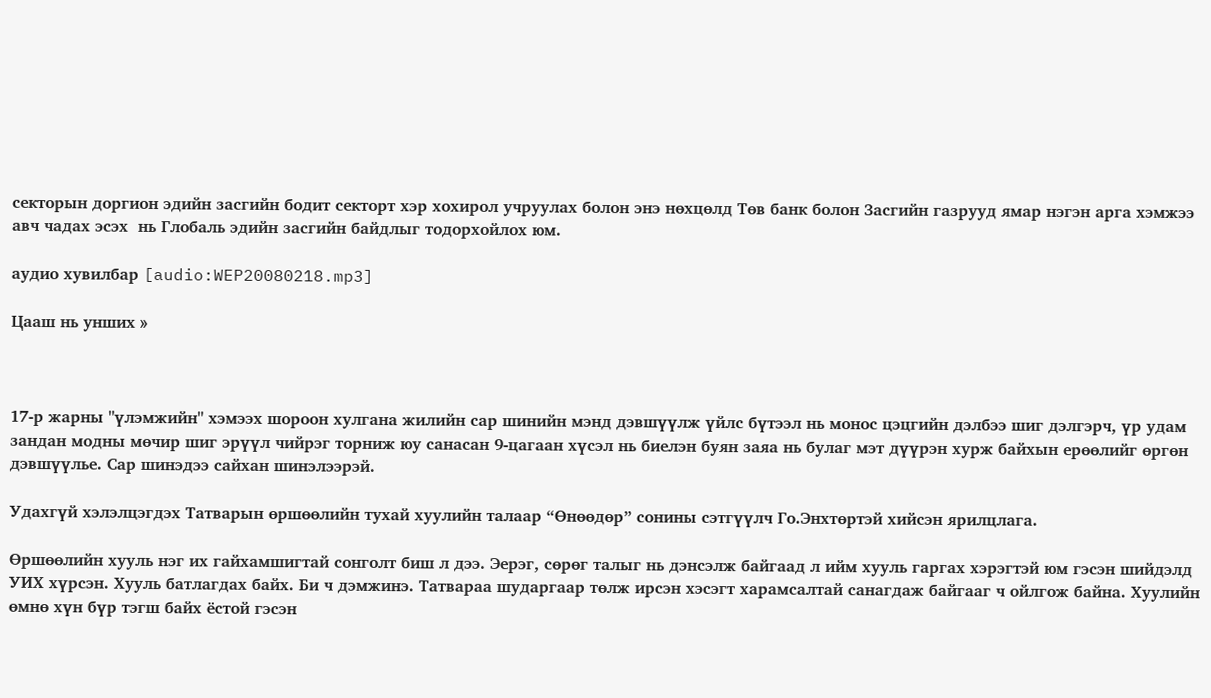секторын доргион эдийн засгийн бодит секторт хэр хохирол учруулах болон энэ нөхцөлд Төв банк болон Засгийн газрууд ямар нэгэн арга хэмжээ авч чадах эсэх  нь Глобаль эдийн засгийн байдлыг тодорхойлох юм.

аудио хувилбар [audio:WEP20080218.mp3]

Цааш нь унших »



17-р жарны "үлэмжийн" хэмээх шороон хулгана жилийн сар шинийн мэнд дэвшүүлж үйлс бүтээл нь монос цэцгийн дэлбээ шиг дэлгэрч, үр удам зандан модны мөчир шиг эрүүл чийрэг торниж юу санасан 9-цагаан хүсэл нь биелэн буян заяа нь булаг мэт дүүрэн хурж байхын ерөөлийг өргөн дэвшүүлье. Сар шинэдээ сайхан шинэлээрэй.

Удахгүй хэлэлцэгдэх Татварын өршөөлийн тухай хуулийн талаар “Өнөөдөр” сонины сэтгүүлч Го.Энхтөртэй хийсэн ярилцлага.

Өршөөлийн хууль нэг их гайхамшигтай сонголт биш л дээ. Эерэг, сөрөг талыг нь дэнсэлж байгаад л ийм хууль гаргах хэрэгтэй юм гэсэн шийдэлд УИХ хүрсэн. Хууль батлагдах байх. Би ч дэмжинэ. Татвараа шударгаар төлж ирсэн хэсэгт харамсалтай санагдаж байгааг ч ойлгож байна. Хуулийн өмнө хүн бүр тэгш байх ёстой гэсэн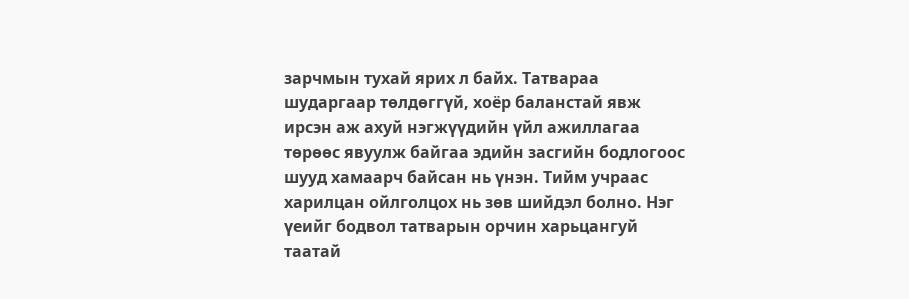зарчмын тухай ярих л байх. Татвараа шударгаар төлдөггүй, хоёр баланстай явж ирсэн аж ахуй нэгжүүдийн үйл ажиллагаа төрөөс явуулж байгаа эдийн засгийн бодлогоос шууд хамаарч байсан нь үнэн. Тийм учраас харилцан ойлголцох нь зөв шийдэл болно. Нэг үеийг бодвол татварын орчин харьцангуй таатай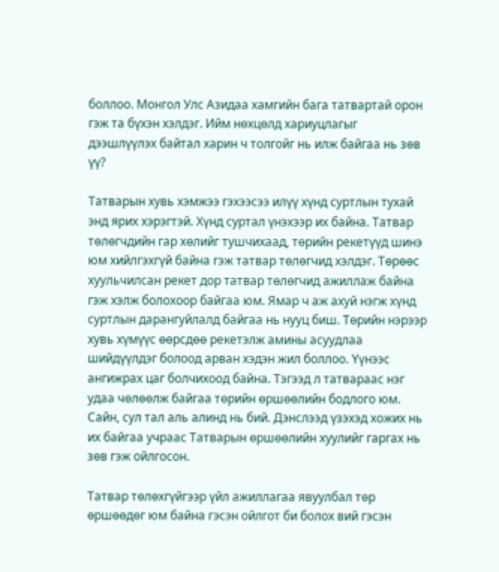боллоо. Монгол Улс Азидаа хамгийн бага татвартай орон гэж та бүхэн хэлдэг. Ийм нөхцөлд хариуцлагыг дээшлүүлэх байтал харин ч толгойг нь илж байгаа нь зөв үү?

Татварын хувь хэмжээ гэхээсээ илүү хүнд суртлын тухай энд ярих хэрэгтэй. Хүнд суртал үнэхээр их байна. Татвар төлөгчдийн гар хөлийг тушчихаад, төрийн рекетүүд шинэ юм хийлгэхгүй байна гэж татвар төлөгчид хэлдэг. Төрөөс хуульчилсан рекет дор татвар төлөгчид ажиллаж байна гэж хэлж болохоор байгаа юм. Ямар ч аж ахуй нэгж хүнд суртлын дарангуйлалд байгаа нь нууц биш. Төрийн нэрээр хувь хүмүүс өөрсдөө рекетэлж амины асуудлаа шийдүүлдэг болоод арван хэдэн жил боллоо. Үүнээс ангижрах цаг болчихоод байна. Тэгээд л татвараас нэг удаа чөлөөлж байгаа төрийн өршөөлийн бодлого юм. Сайн, сул тал аль алинд нь бий. Дэнслээд үзэхэд хожих нь их байгаа учраас Татварын өршөөлийн хуулийг гаргах нь зөв гэж ойлгосон.

Татвар төлөхгүйгээр үйл ажиллагаа явуулбал төр өршөөдөг юм байна гэсэн ойлгот би болох вий гэсэн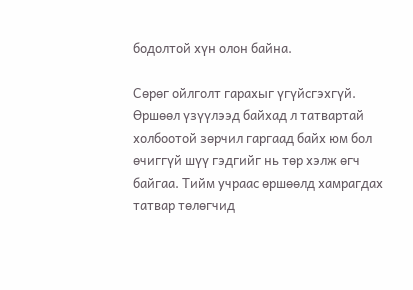бодолтой хүн олон байна.

Сөрөг ойлголт гарахыг үгүйсгэхгүй. Өршөөл үзүүлээд байхад л татвартай холбоотой зөрчил гаргаад байх юм бол өчиггүй шүү гэдгийг нь төр хэлж өгч байгаа. Тийм учраас өршөөлд хамрагдах татвар төлөгчид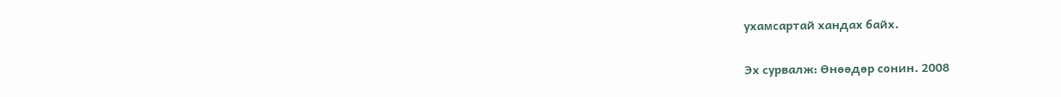ухамсартай хандах байх.

Эх сурвалж: Өнөөдөр сонин. 2008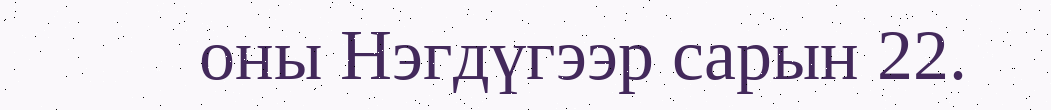оны Нэгдүгээр сарын 22.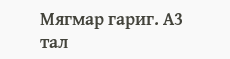Мягмар гариг. А3 тал